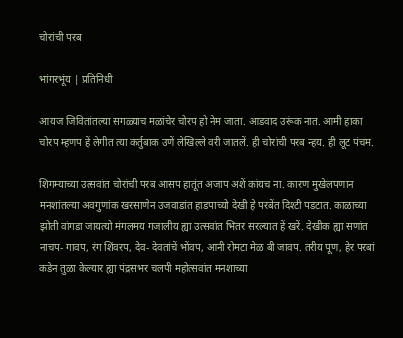चोरांची परब

भांगरभूंय | प्रतिनिधी

आयज जिवितांतल्या सगळ्याच मळांचेर चोरप हो नेम जाता. आडवाद उरूंक नात. आमी हाका चोरप म्हणप हें लेगीत त्या कर्तुबाक उणें लेखिल्ले वरी जातलें. ही चोरांची परब न्हय. ही लूट पंचम.

शिगम्याच्या उत्सवांत चोरांची परब आसप हातूंत अजाप अशें कांयच ना. कारण मुखेलपणान मनशांतल्या अवगुणांक खरसाणेन उजवाडांत हाडपाच्यो देखी हे परबेंत दिश्टी पडटात. काळाच्या झोती वांगडा जायत्यो मंगलमय गजालीय ह्या उत्सवांत भितर सरल्यात हें खरें. देखीक ह्या सणांत नाचप- गावप, रंग शिंवरप, देव- देवतांचें भोंवप, आनी रोमटा मेळ बी जावप. तरीय पूण, हेर परबां कडेन तुळा केल्यार ह्या पंद्रसभर चलपी महोत्सवांत मनशाच्या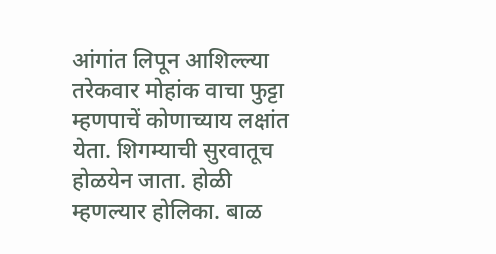आंगांत लिपून आशिल्ल्या तरेकवार मोहांक वाचा फुट्टा म्हणपाचें कोणाच्याय लक्षांत येता. शिगम्याची सुरवातूच होळयेन जाता. होळी म्हणल्यार होलिका. बाळ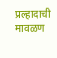प्रल्हादाची मावळण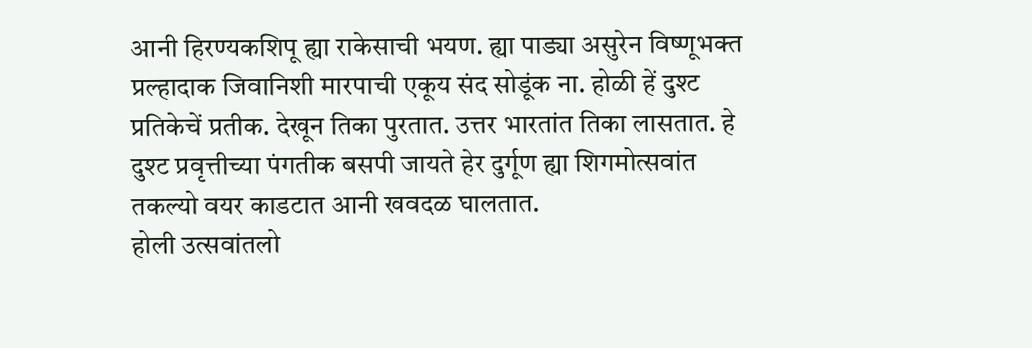आनी हिरण्यकशिपू ह्या राकेसाची भयण. ह्या पाड्या असुरेन विष्णूभक्त प्रल्हादाक जिवानिशी मारपाची एकूय संद सोडूंक ना. होळी हें दुश्ट प्रतिकेचें प्रतीक. देखून तिका पुरतात. उत्तर भारतांत तिका लासतात. हे दुश्ट प्रवृत्तीच्या पंगतीक बसपी जायते हेर दुर्गूण ह्या शिगमोत्सवांत तकल्यो वयर काडटात आनी खवदळ घालतात.
होली उत्सवांतलो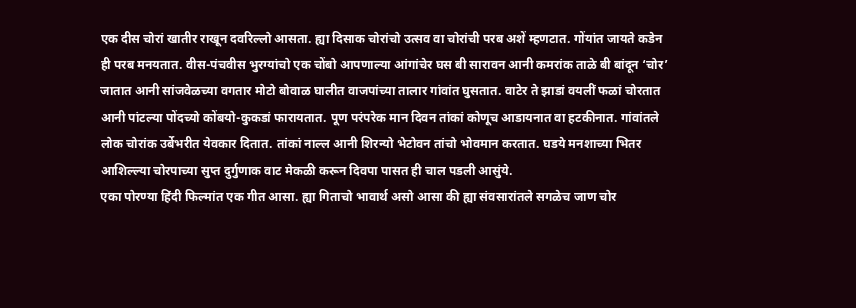एक दीस चोरां खातीर राखून दवरिल्लो आसता. ह्या दिसाक चोरांचो उत्सव वा चोरांची परब अशें म्हणटात. गोंयांत जायते कडेन ही परब मनयतात. वीस-पंचवीस भुरग्यांचो एक चोंबो आपणाल्या आंगांचेर घस बी सारावन आनी कमरांक ताळे बी बांदून ‘चोर’ जातात आनी सांजवेळच्या वगतार मोटो बोवाळ घालीत वाजपांच्या तालार गांवांत घुसतात. वाटेर ते झाडां वयलीं फळां चोरतात आनी पांटल्या पोंदच्यो कोंबयो-कुकडां फारायतात. पूण परंपरेक मान दिवन तांकां कोणूच आडायनात वा हटकीनात. गांवांतले लोक चोरांक उर्बेभरीत येवकार दितात. तांकां नाल्ल आनी शिरन्यो भेटोवन तांचो भोवमान करतात. घडये मनशाच्या भितर आशिल्ल्या चोरपाच्या सुप्त दुर्गुणाक वाट मेकळी करून दिवपा पासत ही चाल पडली आसुंये.
एका पोरण्या हिंदी फिल्मांत एक गीत आसा. ह्या गिताचो भावार्थ असो आसा की ह्या संवसारांतले सगळेच जाण चोर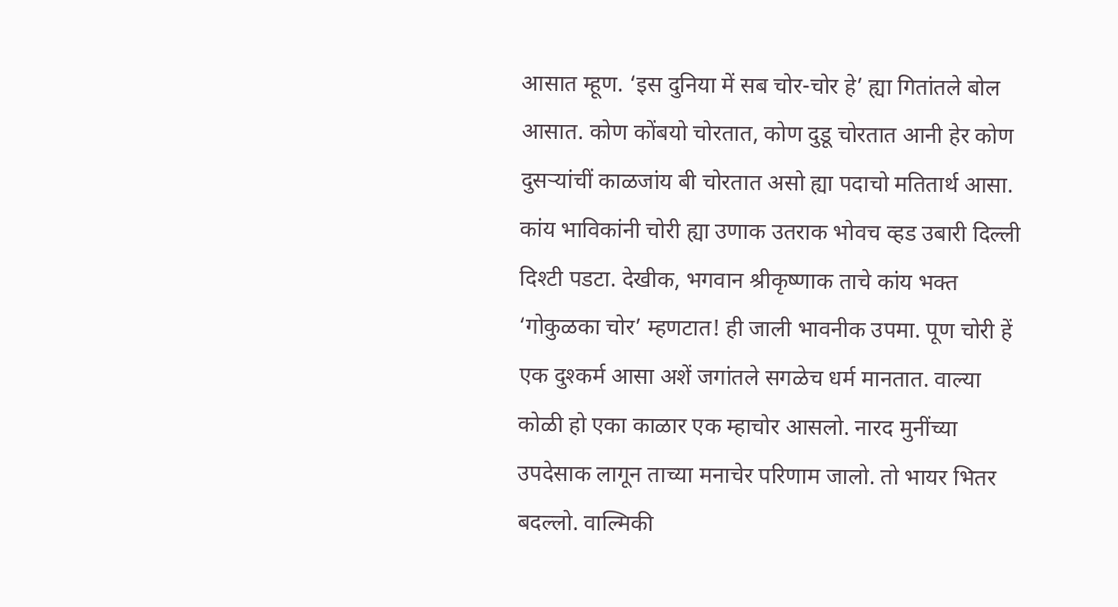आसात म्हूण. ‘इस दुनिया में सब चोर-चोर हे’ ह्या गितांतले बोल आसात. कोण कोंबयो चोरतात, कोण दुडू चोरतात आनी हेर कोण दुसऱ्यांचीं काळजांय बी चोरतात असो ह्या पदाचो मतितार्थ आसा. कांय भाविकांनी चोरी ह्या उणाक उतराक भोवच व्हड उबारी दिल्ली दिश्टी पडटा. देखीक, भगवान श्रीकृष्णाक ताचे कांय भक्त ‘गोकुळका चोर’ म्हणटात! ही जाली भावनीक उपमा. पूण चोरी हें एक दुश्कर्म आसा अशें जगांतले सगळेच धर्म मानतात. वाल्या कोळी हो एका काळार एक म्हाचोर आसलो. नारद मुनींच्या उपदेसाक लागून ताच्या मनाचेर परिणाम जालो. तो भायर भितर बदल्लो. वाल्मिकी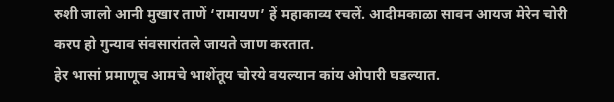रुशी जालो आनी मुखार ताणें ‘रामायण’ हें महाकाव्य रचलें. आदीमकाळा सावन आयज मेरेन चोरी करप हो गुन्याव संवसारांतले जायते जाण करतात.
हेर भासां प्रमाणूच आमचे भाशेंतूय चोरये वयल्यान कांय ओपारी घडल्यात.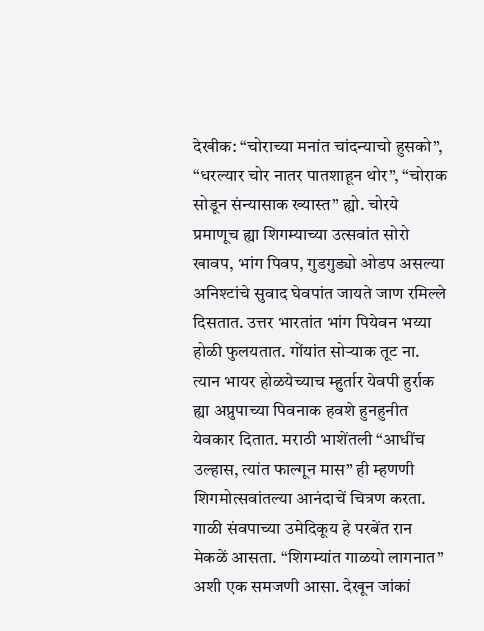देखीक: “चोराच्या मनांत चांदन्याचो हुसको”, “धरल्यार चोर नातर पातशाहून थोर”, “चोराक सोडून संन्यासाक ख्यास्त” ह्यो. चोरये प्रमाणूच ह्या शिगम्याच्या उत्सवांत सोरो खावप, भांग पिवप, गुडगुड्यो ओडप असल्या अनिश्टांचे सुवाद घेवपांत जायते जाण रमिल्ले दिसतात. उत्तर भारतांत भांग पियेवन भय्या होळी फुलयतात. गोंयांत सोऱ्याक तूट ना. त्यान भायर होळयेच्याच म्हुर्तार येवपी हुर्राक ह्या अप्रुपाच्या पिवनाक हवशे हुनहुनीत येवकार दितात. मराठी भाशेंतली “आधींच उल्हास, त्यांत फाल्गून मास” ही म्हणणी शिगमोत्सवांतल्या आनंदाचें चित्रण करता. गाळी संवपाच्या उमेदिकूय हे परबेंत रान मेकळें आसता. “शिगम्यांत गाळयो लागनात” अशी एक समजणी आसा. देखून जांकां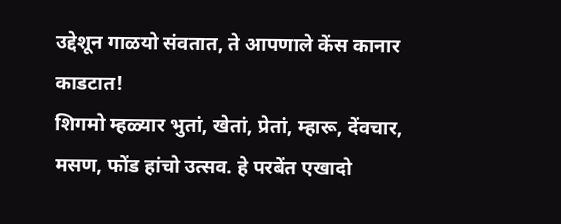उद्देशून गाळयो संवतात, ते आपणाले केंस कानार काडटात!
शिगमो म्हळ्यार भुतां, खेतां, प्रेतां, म्हारू, देंवचार, मसण, फोंड हांचो उत्सव. हे परबेंत एखादो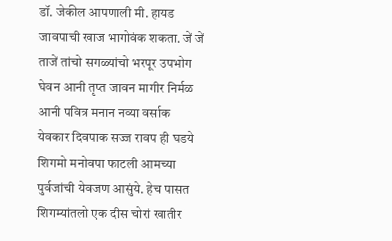डॉ. जेकील आपणाली मी. हायड जावपाची खाज भागोवंक शकता. जें जें ताजें तांचो सगळ्यांचो भरपूर उपभोग घेवन आनी तृप्त जावन मागीर निर्मळ आनी पवित्र मनान नव्या वर्साक येवकार दिवपाक सज्ज रावप ही घडये शिगमो मनोवपा फाटली आमच्या पुर्वजांची येवजण आसुंये. हेच पासत शिगम्यांतलो एक दीस चोरां खातीर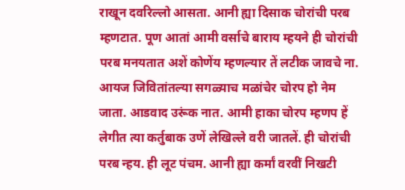राखून दवरिल्लो आसता. आनी ह्या दिसाक चोरांची परब म्हणटात. पूण आतां आमी वर्साचे बाराय म्हयने ही चोरांची परब मनयतात अशें कोणेंय म्हणल्यार तें लटीक जावचे ना. आयज जिवितांतल्या सगळ्याच मळांचेर चोरप हो नेम जाता. आडवाद उरूंक नात. आमी हाका चोरप म्हणप हें लेगीत त्या कर्तुबाक उणें लेखिल्ले वरी जातलें. ही चोरांची परब न्हय. ही लूट पंचम. आनी ह्या कर्मां वरवीं निखटी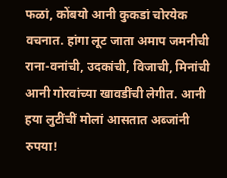फळां, कोंबयो आनी कुकडां चोरयेक वचनात. हांगा लूट जाता अमाप जमनीची राना-वनांची, उदकांची, विजाची, मिनांची आनी गोरवांच्या खावडींची लेगीत. आनी हया लुटींचीं मोलां आसतात अब्जांनी रुपया!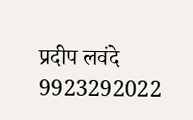प्रदीप लवंदे
9923292022